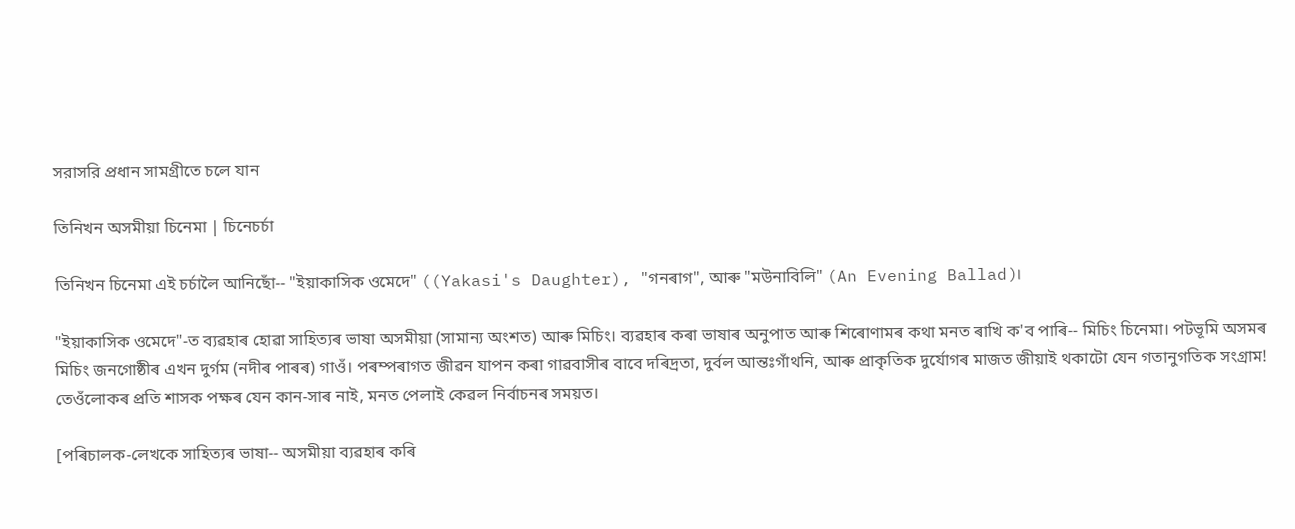সরাসরি প্রধান সামগ্রীতে চলে যান

তিনিখন অসমীয়া চিনেমা | চিনেচৰ্চা

তিনিখন চিনেমা এই চৰ্চালৈ আনিছোঁ-- "ইয়াকাসিক ওমেদে" ((Yakasi's Daughter), "গনৰাগ", আৰু "মউনাবিলি" (An Evening Ballad)।

"ইয়াকাসিক ওমেদে"-ত ব্যৱহাৰ হোৱা সাহিত্যৰ ভাষা অসমীয়া (সামান্য অংশত) আৰু মিচিং। ব্যৱহাৰ কৰা ভাষাৰ অনুপাত আৰু শিৰোণামৰ কথা মনত ৰাখি ক'ব পাৰি-- মিচিং চিনেমা। পটভূমি অসমৰ মিচিং জনগোষ্ঠীৰ এখন দুৰ্গম (নদীৰ পাৰৰ) গাওঁ। পৰম্পৰাগত জীৱন যাপন কৰা গাৱবাসীৰ বাবে দৰিদ্ৰতা, দুৰ্বল আন্তঃগাঁথনি, আৰু প্ৰাকৃতিক দুৰ্যোগৰ মাজত জীয়াই থকাটো যেন গতানুগতিক সংগ্ৰাম! তেওঁলোকৰ প্ৰতি শাসক পক্ষৰ যেন কান-সাৰ নাই, মনত পেলাই কেৱল নিৰ্বাচনৰ সময়ত।

[পৰিচালক-লেখকে সাহিত্যৰ ভাষা-- অসমীয়া ব্যৱহাৰ কৰি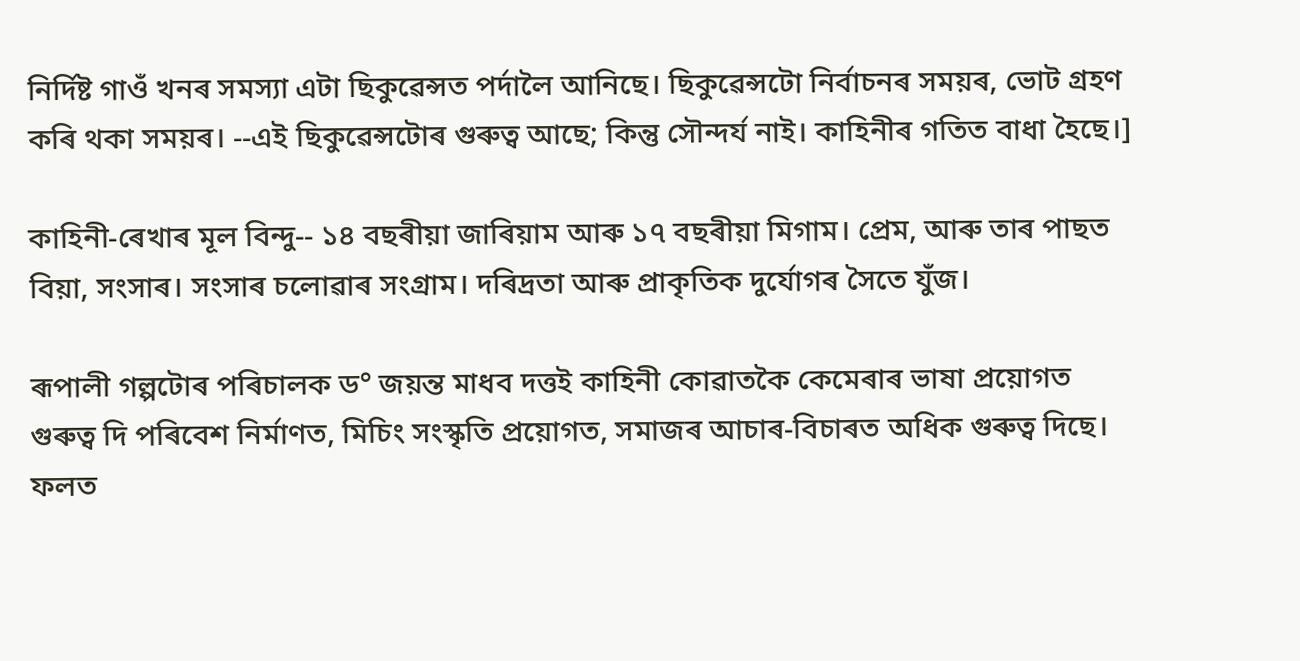নিৰ্দিষ্ট গাওঁ খনৰ সমস্যা এটা ছিকুৱেন্সত পৰ্দালৈ আনিছে। ছিকুৱেন্সটো নিৰ্বাচনৰ সময়ৰ, ভোট গ্ৰহণ কৰি থকা সময়ৰ। --এই ছিকুৱেন্সটোৰ গুৰুত্ব আছে; কিন্তু সৌন্দৰ্য নাই। কাহিনীৰ গতিত বাধা হৈছে।]

কাহিনী-ৰেখাৰ মূল বিন্দু-- ১৪ বছৰীয়া জাৰিয়াম আৰু ১৭ বছৰীয়া মিগাম। প্ৰেম, আৰু তাৰ পাছত বিয়া, সংসাৰ। সংসাৰ চলোৱাৰ সংগ্ৰাম। দৰিদ্ৰতা আৰু প্ৰাকৃতিক দুৰ্যোগৰ সৈতে যুঁজ।

ৰূপালী গল্পটোৰ পৰিচালক ড° জয়ন্ত মাধব দত্তই কাহিনী কোৱাতকৈ কেমেৰাৰ ভাষা প্ৰয়োগত গুৰুত্ব দি পৰিবেশ নিৰ্মাণত, মিচিং সংস্কৃতি প্ৰয়োগত, সমাজৰ আচাৰ-বিচাৰত অধিক গুৰুত্ব দিছে। ফলত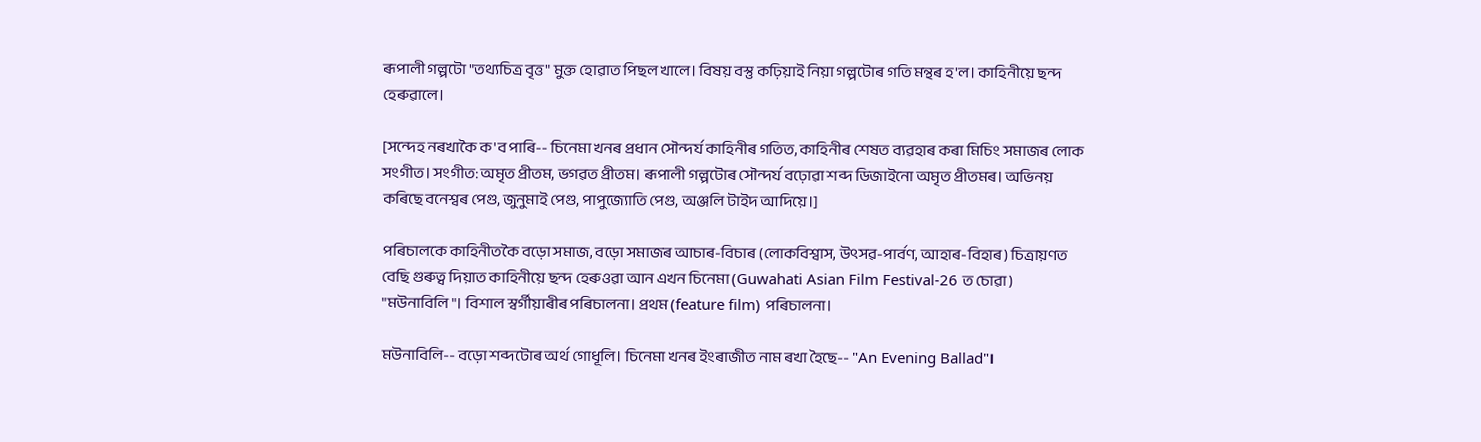ৰূপালী গল্পটো "তথ্যচিত্ৰ বৃত্ত" মুক্ত হোৱাত পিছল খালে। বিষয় বস্তু কঢ়িয়াই নিয়া গল্পটোৰ গতি মন্থৰ হ'ল। কাহিনীয়ে ছন্দ হেৰুৱালে।

[সন্দেহ নৰখাকৈ ক'ব পাৰি-- চিনেমা খনৰ প্ৰধান সৌন্দৰ্য কাহিনীৰ গতিত, কাহিনীৰ শেষত ব্যৱহাৰ কৰা মিচিং সমাজৰ লোক সংগীত। সংগীত: অমৃত প্ৰীতম, ভগৱত প্ৰীতম। ৰূপালী গল্পটোৰ সৌন্দৰ্য বঢ়োৱা শব্দ ডিজাইনো অমৃত প্ৰীতমৰ। অভিনয় কৰিছে বনেশ্বৰ পেগু, জুনুমাই পেগু, পাপুজ্যোতি পেগু, অঞ্জলি টাইদ আদিয়ে।]

পৰিচালকে কাহিনীতকৈ বড়ো সমাজ, বড়ো সমাজৰ আচাৰ-বিচাৰ (লোকবিশ্বাস, উৎসৱ-পাৰ্বণ, আহাৰ-বিহাৰ) চিত্ৰায়ণত বেছি গুৰুত্ব দিয়াত কাহিনীয়ে ছন্দ হেৰুওৱা আন এখন চিনেমা (Guwahati Asian Film Festival-26 ত চোৱা) "মউনাবিলি"। বিশাল স্বর্গীয়াৰীৰ পৰিচালনা। প্ৰথম (feature film) পৰিচালনা।

মউনাবিলি-- বড়ো শব্দটোৰ অৰ্থ গোধূলি। চিনেমা খনৰ ইংৰাজীত নাম ৰখা হৈছে-- "An Evening Ballad"।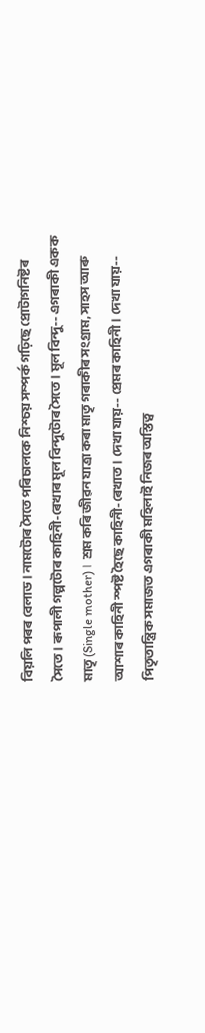বিয়লি পৰৰ বেলাড। নামটোৰ সৈতে পৰিচালকে নিশ্চয় সম্পৰ্ক গঢ়িছে প্রোটাগনিষ্টৰ সৈতে। ৰূপালী গল্পটোৰ কাহিনী-ৰেখাৰ মূল বিন্দুটোৰ সৈতে। মূল বিন্দু-- এগৰাকী একক মাতৃ (Single mother)। শ্ৰম কৰি জীৱন যাত্ৰা কৰা মাতৃ গৰাকীৰ সংগ্ৰাম, সাহস আৰু আশাৰ কাহিনী স্পষ্ট হৈছে কাহিনী-ৰেখাত। দেখা যায়-- প্ৰেমৰ কাহিনী। দেখা যায়-- পিতৃতান্ত্ৰিক সমাজত এগৰাকী মহিলাই নিজৰ অস্তিত্ব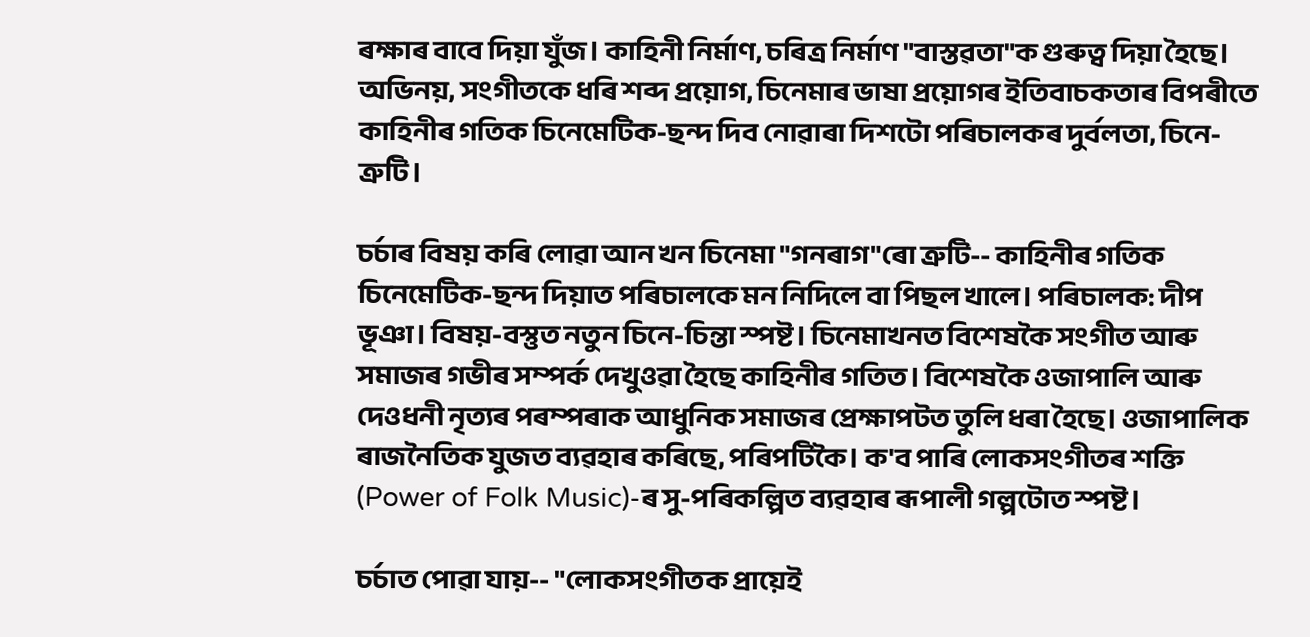ৰক্ষাৰ বাবে দিয়া যুঁজ। কাহিনী নিৰ্মাণ, চৰিত্ৰ নিৰ্মাণ "বাস্তৱতা"ক গুৰুত্ব দিয়া হৈছে। অভিনয়, সংগীতকে ধৰি শব্দ প্ৰয়োগ, চিনেমাৰ ভাষা প্ৰয়োগৰ ইতিবাচকতাৰ বিপৰীতে কাহিনীৰ গতিক চিনেমেটিক-ছন্দ দিব নোৱাৰা দিশটো পৰিচালকৰ দুৰ্বলতা, চিনে-ত্ৰুটি।

চৰ্চাৰ বিষয় কৰি লোৱা আন খন চিনেমা "গনৰাগ"ৰো ত্ৰুটি-- কাহিনীৰ গতিক চিনেমেটিক-ছন্দ দিয়াত পৰিচালকে মন নিদিলে বা পিছল খালে। পৰিচালক: দীপ ভূঞা। বিষয়-বস্তুত নতুন চিনে-চিন্তা স্পষ্ট। চিনেমাখনত বিশেষকৈ সংগীত আৰু সমাজৰ গভীৰ সম্পৰ্ক দেখুওৱা হৈছে কাহিনীৰ গতিত। বিশেষকৈ ওজাপালি আৰু দেওধনী নৃত্যৰ পৰম্পৰাক আধুনিক সমাজৰ প্ৰেক্ষাপটত তুলি ধৰা হৈছে। ওজাপালিক ৰাজনৈতিক যুজত ব্যৱহাৰ কৰিছে, পৰিপটিকৈ। ক'ব পাৰি লোকসংগীতৰ শক্তি (Power of Folk Music)-ৰ সু-পৰিকল্পিত ব্যৱহাৰ ৰূপালী গল্পটোত স্পষ্ট।

চৰ্চাত পোৱা যায়-- "লোকসংগীতক প্ৰায়েই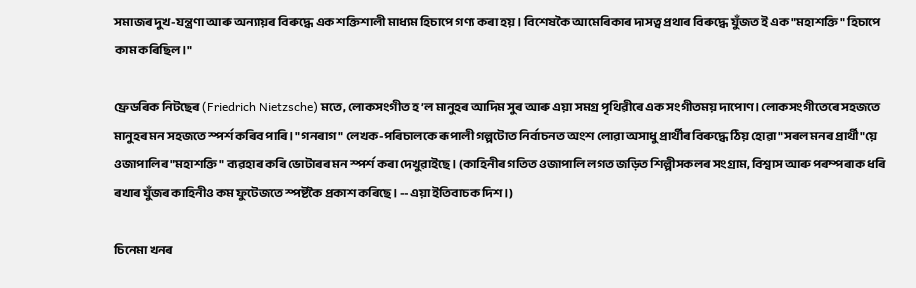সমাজৰ দুখ-যন্ত্ৰণা আৰু অন্যায়ৰ বিৰুদ্ধে এক শক্তিশালী মাধ্যম হিচাপে গণ্য কৰা হয়। বিশেষকৈ আমেৰিকাৰ দাসত্ব প্ৰথাৰ বিৰুদ্ধে যুঁজত ই এক "মহাশক্তি" হিচাপে কাম কৰিছিল।"

ফ্ৰেডৰিক নিটছেৰ (Friedrich Nietzsche) মতে, লোকসংগীত হ’ল মানুহৰ আদিম সুৰ আৰু এয়া সমগ্ৰ পৃথিৱীৰে এক সংগীতময় দাপোণ। লোকসংগীতেৰে সহজতে মানুহৰ মন সহজতে স্পৰ্শ কৰিব পাৰি। "গনৰাগ" লেখক-পৰিচালকে ৰূপালী গল্পটোত নিৰ্বাচনত অংশ লোৱা অসাধু প্ৰাৰ্থীৰ বিৰুদ্ধে ঠিয় হোৱা "সৰল মনৰ প্ৰাৰ্থী"য়ে ওজাপালিৰ "মহাশক্তি" ব্যৱহাৰ কৰি ভোটাৰৰ মন স্পৰ্শ কৰা দেখুৱাইছে। (কাহিনীৰ গতিত ওজাপালি লগত জড়িত শিল্পীসকলৰ সংগ্ৰাম, বিশ্বাস আৰু পৰম্পৰাক ধৰি ৰখাৰ যুঁজৰ কাহিনীও কম ফুটেজতে স্পষ্টকৈ প্ৰকাশ কৰিছে। --এয়া ইতিবাচক দিশ।)

চিনেমা খনৰ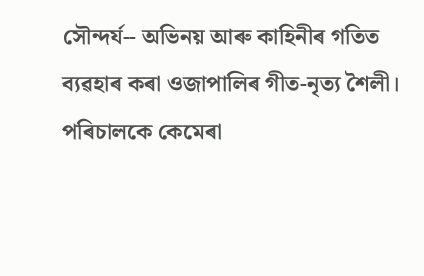সৌন্দৰ্য-- অভিনয় আৰু কাহিনীৰ গতিত ব্যৱহাৰ কৰা ওজাপালিৰ গীত-নৃত্য শৈলী। পৰিচালকে কেমেৰা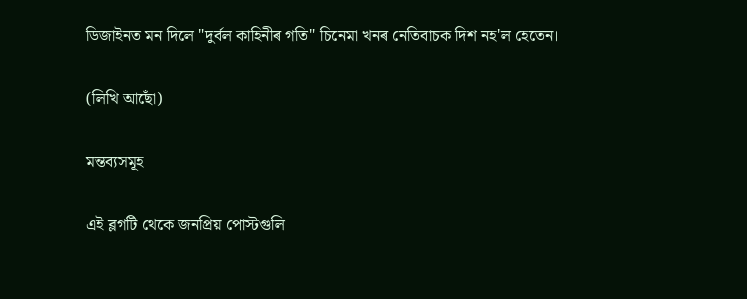ডিজাইনত মন দিলে "দুৰ্বল কাহিনীৰ গতি" চিনেমা খনৰ নেতিবাচক দিশ নহ'ল হেতেন।

(লিখি আছোঁ)

মন্তব্যসমূহ

এই ব্লগটি থেকে জনপ্রিয় পোস্টগুলি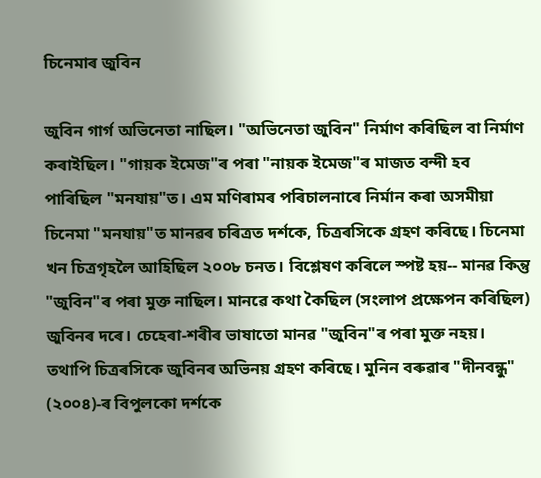চিনেমাৰ জুবিন

জুবিন গাৰ্গ অভিনেতা নাছিল। "অভিনেতা জুবিন" নিৰ্মাণ কৰিছিল বা নিৰ্মাণ কৰাইছিল। "গায়ক ইমেজ"ৰ পৰা "নায়ক ইমেজ"ৰ মাজত বন্দী হব পাৰিছিল "মনযায়"ত। এম মণিৰামৰ পৰিচালনাৰে নিৰ্মান কৰা অসমীয়া চিনেমা "মনযায়"ত মানৱৰ চৰিত্ৰত দৰ্শকে, চিত্ৰৰসিকে গ্ৰহণ কৰিছে। চিনেমা খন চিত্ৰগৃহলৈ আহিছিল ২০০৮ চনত। বিশ্লেষণ কৰিলে স্পষ্ট হয়-- মানৱ কিন্তু "জুবিন"ৰ পৰা মুক্ত নাছিল। মানৱে কথা কৈছিল (সংলাপ প্ৰক্ষেপন কৰিছিল) জুবিনৰ দৰে। চেহেৰা-শৰীৰ ভাষাতো মানৱ "জুবিন"ৰ পৰা মুক্ত নহয়। তথাপি চিত্ৰৰসিকে জুবিনৰ অভিনয় গ্ৰহণ কৰিছে। মুনিন বৰুৱাৰ "দীনবন্ধু" (২০০৪)-ৰ বিপুলকো দৰ্শকে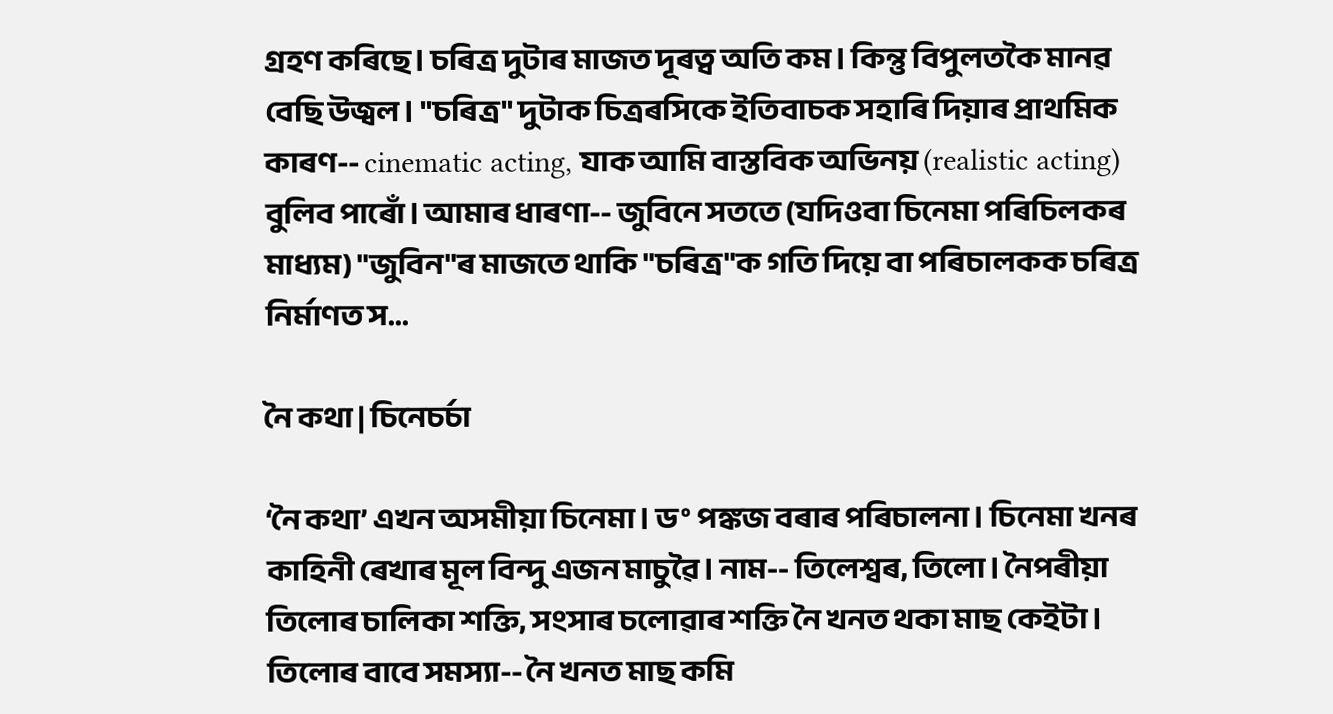গ্ৰহণ কৰিছে। চৰিত্ৰ দুটাৰ মাজত দূৰত্ব অতি কম। কিন্তু বিপুলতকৈ মানৱ বেছি উজ্বল। "চৰিত্ৰ" দুটাক চিত্ৰৰসিকে ইতিবাচক সহাৰি দিয়াৰ প্ৰাথমিক কাৰণ-- cinematic acting, যাক আমি বাস্তবিক অভিনয় (realistic acting) বুলিব পাৰোঁ। আমাৰ ধাৰণা-- জুবিনে সততে (যদিওবা চিনেমা পৰিচিলকৰ মাধ্যম) "জুবিন"ৰ মাজতে থাকি "চৰিত্ৰ"ক গতি দিয়ে বা পৰিচালকক চৰিত্ৰ নিৰ্মাণত স...

নৈ কথা | চিনেচৰ্চা

‘নৈ কথা’ এখন অসমীয়া চিনেমা। ড° পঙ্কজ বৰাৰ পৰিচালনা। চিনেমা খনৰ কাহিনী ৰেখাৰ মূল বিন্দু এজন মাচুৱৈ। নাম-- তিলেশ্বৰ, তিলো। নৈপৰীয়া তিলোৰ চালিকা শক্তি, সংসাৰ চলোৱাৰ শক্তি নৈ খনত থকা মাছ কেইটা। তিলোৰ বাবে সমস্যা-- নৈ খনত মাছ কমি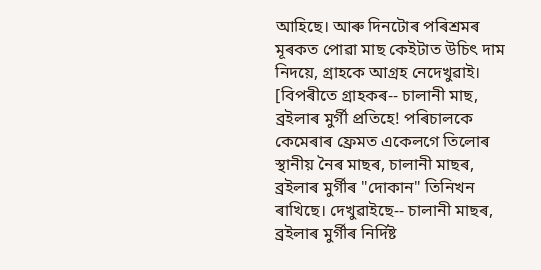আহিছে। আৰু দিনটোৰ পৰিশ্ৰমৰ মূৰকত পোৱা মাছ কেইটাত উচিৎ দাম নিদয়ে, গ্ৰাহকে আগ্ৰহ নেদেখুৱাই।  [বিপৰীতে গ্ৰাহকৰ-- চালানী মাছ, ব্ৰইলাৰ মুৰ্গী প্ৰতিহে! পৰিচালকে কেমেৰাৰ ফ্ৰেমত একেলগে তিলোৰ স্থানীয় নৈৰ মাছৰ, চালানী মাছৰ, ব্ৰইলাৰ মুৰ্গীৰ "দোকান" তিনিখন ৰাখিছে। দেখুৱাইছে-- চালানী মাছৰ, ব্ৰইলাৰ মুৰ্গীৰ নিৰ্দিষ্ট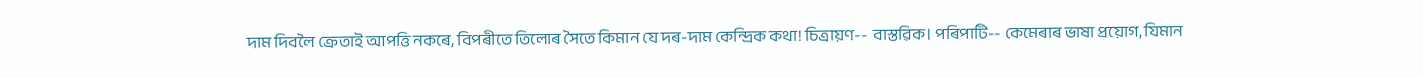দাম দিবলৈ ক্ৰেতাই আপত্তি নকৰে, বিপৰীতে তিলোৰ সৈতে কিমান যে দৰ-দাম কেন্দ্ৰিক কথা! চিত্ৰায়ণ--  বাস্তৱিক। পৰিপাটি-- কেমেৰাৰ ভাষা প্ৰয়োগ, যিমান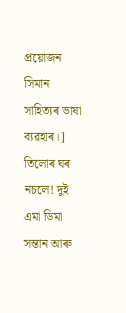প্ৰয়োজন সিমান সাহিত্যৰ ভাষা ব্যৱহাৰ।]  তিলোৰ ঘৰ নচলে! দুই এমা ডিমা সন্তান আৰু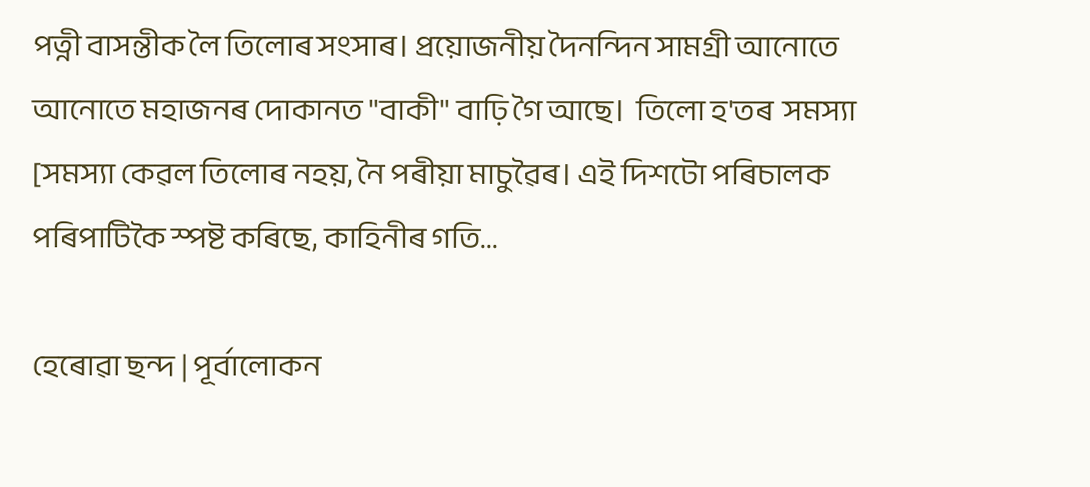পত্নী বাসন্তীক লৈ তিলোৰ সংসাৰ। প্ৰয়োজনীয় দৈনন্দিন সামগ্ৰী আনোতে আনোতে মহাজনৰ দোকানত "বাকী" বাঢ়ি গৈ আছে।  তিলো হ'তৰ  সমস্যা [সমস্যা কেৱল তিলোৰ নহয়, নৈ পৰীয়া মাচুৱৈৰ। এই দিশটো পৰিচালক পৰিপাটিকৈ স্পষ্ট কৰিছে, কাহিনীৰ গতি...

হেৰোৱা ছন্দ | পূৰ্বালোকন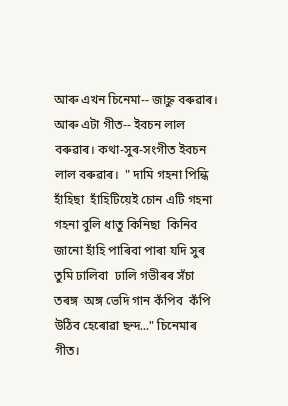আৰু এখন চিনেমা-- জাহ্নু বৰুৱাৰ। আৰু এটা গীত-- ইবচন লাল বৰুৱাৰ। কথা-সুৰ-সংগীত ইবচন লাল বৰুৱাৰ।  " দামি গহনা পিন্ধি হাঁহিছা  হাঁহিটিয়েই চোন এটি গহনা  গহনা বুলি ধাতু কিনিছা  কিনিব জানো হাঁহি পাৰিবা পাৰা যদি সুৰ তুমি ঢালিবা  ঢালি গভীৰৰ সঁচা তৰঙ্গ  অঙ্গ ভেদি গান কঁপিব  কঁপি উঠিব হেৰোৱা ছন্দ..." চিনেমাৰ গীত।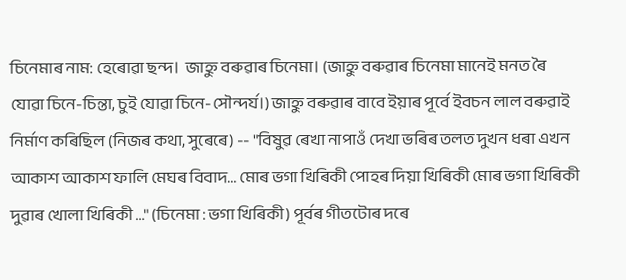চিনেমাৰ নাম: হেৰোৱা ছন্দ।  জাহ্নু বৰুৱাৰ চিনেমা। (জাহ্নু বৰুৱাৰ চিনেমা মানেই মনত ৰৈ যোৱা চিনে-চিন্তা, চুই যোৱা চিনে-সৌন্দৰ্য।) জাহ্নু বৰুৱাৰ বাবে ইয়াৰ পূৰ্বে ইবচন লাল বৰুৱাই নিৰ্মাণ কৰিছিল (নিজৰ কথা, সুৰেৰে) -- "বিষুৱ ৰেখা নাপাওঁ দেখা ভৰিৰ তলত দুখন ধৰা এখন আকাশ আকাশ ফালি মেঘৰ বিবাদ… মোৰ ভগা খিৰিকী পোহৰ দিয়া খিৰিকী মোৰ ভগা খিৰিকী দুৱাৰ খোলা খিৰিকী …" (চিনেমা : ভগা খিৰিকী) পূৰ্বৰ গীতটোৰ দৰে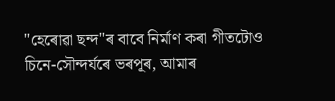"হেৰোৱা ছন্দ"ৰ বাবে নিৰ্মাণ কৰা গীতটোও চিনে-সৌন্দৰ্যৰে ভৰপূৰ, আমাৰ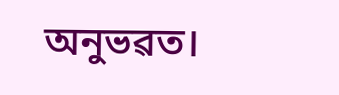অনুভৱত।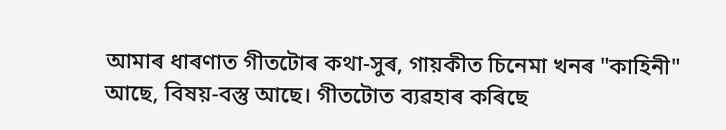আমাৰ ধাৰণাত গীতটোৰ কথা-সুৰ, গায়কীত চিনেমা খনৰ "কাহিনী" আছে, বিষয়-বস্তু আছে। গীতটোত ব্যৱহাৰ কৰিছে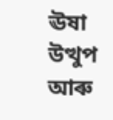ঊষা উত্থুপ আৰু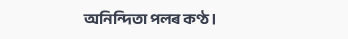অনিন্দিতা পলৰ কণ্ঠ।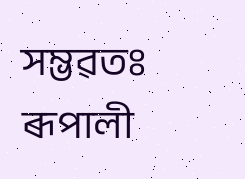সম্ভৱতঃ ৰূপালী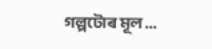গল্পটোৰ মূল ...